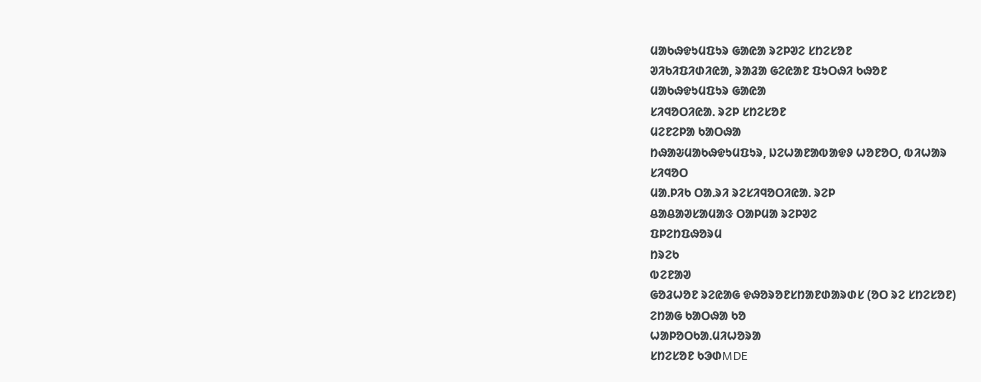ᱢᱟᱠᱷᱫᱩᱢᱯᱩᱨ ᱜᱟᱭᱟ ᱨᱮᱞᱣᱮ ᱥᱴᱮᱥᱚᱱ
ᱣᱤᱠᱤᱯᱤᱰᱤᱭᱟ, ᱨᱟᱲᱟ ᱜᱮᱭᱟᱱ ᱯᱩᱛᱷᱤ ᱠᱷᱚᱱ
ᱢᱟᱠᱷᱫᱩᱢᱯᱩᱨ ᱜᱟᱭᱟ
ᱥᱤᱧᱚᱛᱤᱭᱟᱹ ᱨᱮᱞ ᱥᱴᱮᱥᱚᱱ
ᱢᱮᱱᱮᱞᱟ ᱠᱟᱛᱷᱟ
ᱴᱷᱟᱶᱢᱟᱠᱷᱫᱩᱢᱯᱩᱨ, ᱡᱮᱦᱟᱱᱟᱵᱟᱫᱽ ᱦᱚᱱᱚᱛ, ᱵᱤᱦᱟᱨ
ᱥᱤᱧᱚᱛ
ᱢᱟᱹᱞᱤᱠ ᱛᱟᱹᱨᱤ ᱨᱮᱥᱤᱧᱚᱛᱤᱭᱟᱹ ᱨᱮᱞ
ᱪᱟᱪᱟᱣᱥᱟᱢᱟᱝ ᱛᱟᱞᱢᱟ ᱨᱮᱞᱣᱮ
ᱯᱞᱮᱴᱯᱷᱚᱨᱢ
ᱴᱨᱮᱠ
ᱵᱮᱱᱟᱣ
ᱜᱚᱲᱦᱚᱱ ᱨᱮᱭᱟᱜ ᱫᱷᱚᱨᱚᱱᱥᱴᱟᱱᱰᱟᱨᱰᱥ (ᱚᱛ ᱨᱮ ᱥᱴᱮᱥᱚᱱ)
ᱮᱴᱟᱜ ᱠᱟᱛᱷᱟ ᱠᱚ
ᱦᱟᱞᱚᱛᱠᱟᱹᱢᱤᱦᱚᱨᱟ
ᱥᱴᱮᱥᱚᱱ ᱠᱳᱰMDE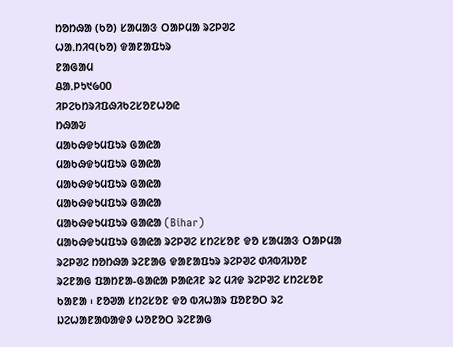ᱴᱚᱴᱷᱟ (ᱠᱚ) ᱥᱟᱢᱟᱝ ᱛᱟᱞᱢᱟ ᱨᱮᱞᱣᱮ
ᱦᱟᱹᱴᱤᱧ(ᱠᱚ) ᱫᱟᱱᱟᱯᱩᱨ
ᱱᱟᱜᱟᱢ
ᱪᱟᱹᱞᱩ᱑᱙᱐᱐
ᱤᱞᱮᱠᱴᱨᱤᱯᱷᱤᱠᱮᱥᱚᱱᱦᱚᱭ
ᱴᱷᱟᱶ
ᱢᱟᱠᱷᱫᱩᱢᱯᱩᱨ ᱜᱟᱭᱟ
ᱢᱟᱠᱷᱫᱩᱢᱯᱩᱨ ᱜᱟᱭᱟ
ᱢᱟᱠᱷᱫᱩᱢᱯᱩᱨ ᱜᱟᱭᱟ
ᱢᱟᱠᱷᱫᱩᱢᱯᱩᱨ ᱜᱟᱭᱟ
ᱢᱟᱠᱷᱫᱩᱢᱯᱩᱨ ᱜᱟᱭᱟ (Bihar)
ᱢᱟᱠᱷᱫᱩᱢᱯᱩᱨ ᱜᱟᱭᱟ ᱨᱮᱞᱣᱮ ᱥᱴᱮᱥᱚᱱ ᱫᱚ ᱥᱟᱢᱟᱝ ᱛᱟᱞᱢᱟ ᱨᱮᱞᱣᱮ ᱴᱚᱴᱷᱟ ᱨᱮᱱᱟᱜ ᱫᱟᱱᱟᱯᱩᱨ ᱨᱮᱞᱣᱮ ᱰᱤᱵᱤᱡᱚᱱ ᱨᱮᱱᱟᱜ ᱯᱟᱴᱱᱟ-ᱜᱟᱭᱟ ᱞᱟᱭᱤᱱ ᱨᱮ ᱢᱤᱫ ᱨᱮᱞᱣᱮ ᱥᱴᱮᱥᱚᱱ ᱠᱟᱱᱟ ᱾ ᱱᱚᱣᱟ ᱥᱴᱮᱥᱚᱱ ᱫᱚ ᱵᱤᱦᱟᱨ ᱯᱚᱱᱚᱛ ᱨᱮ ᱡᱮᱦᱟᱱᱟᱵᱟᱫᱽ ᱦᱚᱱᱚᱛ ᱨᱮᱱᱟᱜ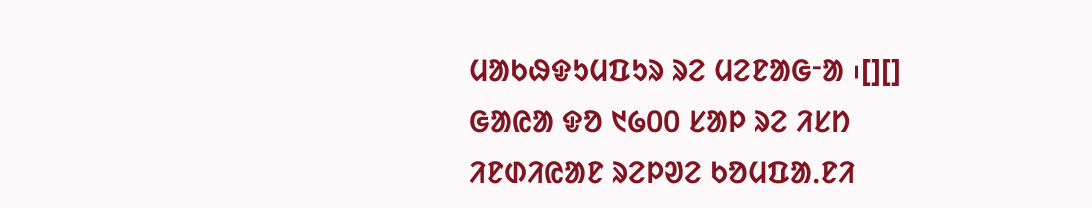ᱢᱟᱠᱷᱫᱩᱢᱯᱩᱨ ᱨᱮ ᱢᱮᱱᱟᱜᱼᱟ ᱾[][]
ᱜᱟᱭᱟ ᱫᱚ ᱑᱙᱐᱐ ᱥᱟᱞ ᱨᱮ ᱤᱥᱴ ᱤᱱᱰᱤᱭᱟᱱ ᱨᱮᱞᱣᱮ ᱠᱚᱢᱯᱟᱹᱱᱤ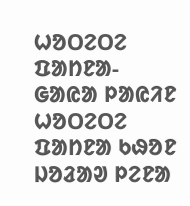ᱦᱚᱛᱮᱛᱮ ᱯᱟᱴᱱᱟ-ᱜᱟᱭᱟ ᱞᱟᱭᱤᱱ ᱦᱚᱛᱮᱛᱮ ᱯᱟᱴᱱᱟ ᱠᱷᱚᱱ ᱡᱚᱲᱟᱣ ᱞᱮᱱᱟ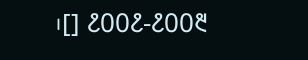᱾[] ᱒᱐᱐᱒-᱒᱐᱐᱓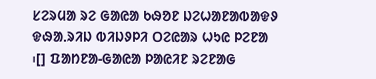ᱥᱮᱨᱢᱟ ᱨᱮ ᱜᱟᱭᱟ ᱠᱷᱚᱱ ᱡᱮᱦᱟᱱᱟᱵᱟᱫᱽ ᱫᱷᱟᱹᱨᱤᱡ ᱵᱤᱡᱽᱞᱤ ᱛᱮᱭᱟᱨ ᱦᱩᱭ ᱞᱮᱱᱟ ᱾[] ᱯᱟᱴᱱᱟ-ᱜᱟᱭᱟ ᱞᱟᱭᱤᱱ ᱨᱮᱱᱟᱜ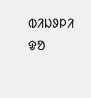ᱵᱤᱡᱽᱞᱤ ᱫᱚ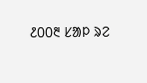᱒᱐᱐᱓ ᱥᱟᱞ ᱨᱮ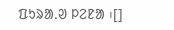ᱯᱩᱨᱟᱹᱣ ᱞᱮᱱᱟ ᱾[]